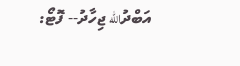އަބްދުالله ޖިހާދު-- ފޮޓޯ: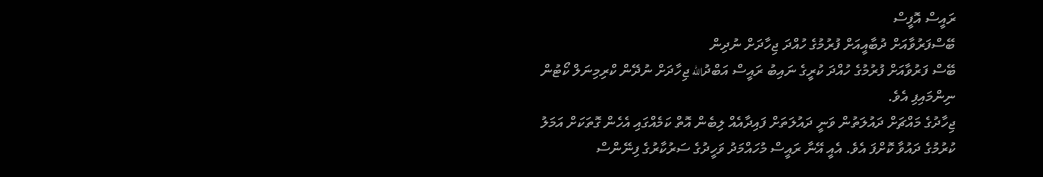ރައީސް އޮފީސް
ބޭސްފަރުވާއަށް ދުބާއީއަށް ފުރުމުގެ ހުއްދަ ޖިހާދަށް ނުދިން
ބޭސް ފަރުވާއަށް ފުރުމުގެ ހުއްދަ ކުރީގެ ނައިބު ރައީސް އަބްދުالله ޖިހާދަށް ނުދޭން ކްރިމިނަލް ކޯޓުން ނިންމައިފި އެވެ.
ޖިހާދުގެ މައްޗަށް ދައުލަތުން ވަނީ ދައުލަތަށް ފައިދާއެއް ލިބެން އޮތް ކަމެއްގައި އެހެން ގޮތަކަށް އަމަލު ކުރުމުގެ ދައުވާ ކޮށްފަ އެވެ. އެއީ އޭނާ ރައީސް މުހައްމަދު ވަހީދުގެ ސަރުކާރުގެ ފިނޭންސް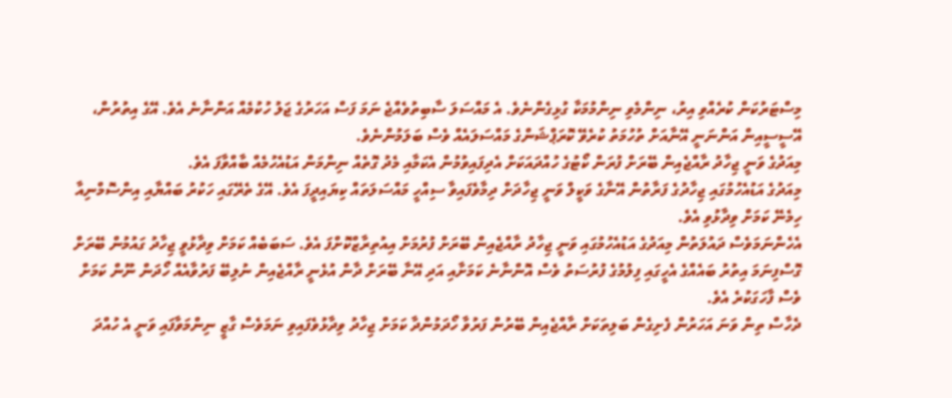މިސްޓަރުކަން ކުރެއްވި އިރު، ނިންމެވި ނިންމުމަކާ ގުޅިގެންނެވެ. އެ މައްސަލަ ސާބިތުވެއްޖެ ނަމަ ފަސް އަހަރުގެ ޖަލު ހުކުމެއް އަންނާނެ އެވެ. އޭގެ އިތުރުން، އޭސީސީއިން އަންނަނީ އޭނާއަށް ތުހުމަތު ކުރެވޭ ކޮރަޕްޝަންގެ މައްސަލައެއް ވެސް ބަލަމުންނެވެ.
މިއަދުގެ ވަނީ ޖިހާދު ރާއްޖެއިން ބޭރަށް ފުރަން ކޯޓުގެ ހުއްދައަކަށް އެދިފައިވުމުން އެކަމާއި މެދު ގޮތެއް ނިންމަން އަޑުއެހުމެއް ބާއްވާފަ އެވެ.
މިއަދުގެ އަޑުއެހުމުގައި ޖިހާދުގެ ފަރާތުން އޭނާގެ ވަކީލް ވަނީ ޖިހާދަށް ދިމާވެފައިވާ ސިއްހީ މައްސަލަތައް ކިޔައިދީފަ އެވެ. އޭގެ ތެރޭގައި ހަކުރު ބައްޔާއި އިންސޮމްނިއާ ހިމެނޭ ކަމަށް ވިދާޅުވި އެވެ.
އެހެންނަމަވެސް ދައުލަތުން މިއަދުގެ އަޑުއެހުމުގައި ވަނީ ޖިހާދު ރާއްޖެއިން ބޭރަށް ފުރުމަށް އިއުތިރާޒްކޮށްފަ އެވެ. ސަބަބެއް ކަމަށް ވިދާޅުވީ ޖިހާދު ގައުމުން ބޭރަށް ގޮސްފިނަމަ އިތުރު ބައެއްގެ އެހީގައި ފިލުމުގެ ފުރުސަތު ވެސް އޮންނާނެ ކަމަށާއި އަދި އޭނާ ބޭރަށް ދާން އުޅެނީ ރާއްޖެއިން ނުލިބޭ ފަރުވާއެއް ހޯދަން ނޫން ކަމަށް ވެސް ފާހަގަކުރެ އެވެ.
ދެހާސް ތިން ވަނަ އަހަރުން ފެށިގެން ބަލިތަކަށް ރާއްޖެއިން ބޭރުން ފަރުވާ ހޯދަމުންދާ ކަމަށް ޖިހާދު ވިދާޅުވެފައިވި ނަމަވެސް ގާޒީ ނިންމަވާފައި ވަނީ އެ ހުއްދަ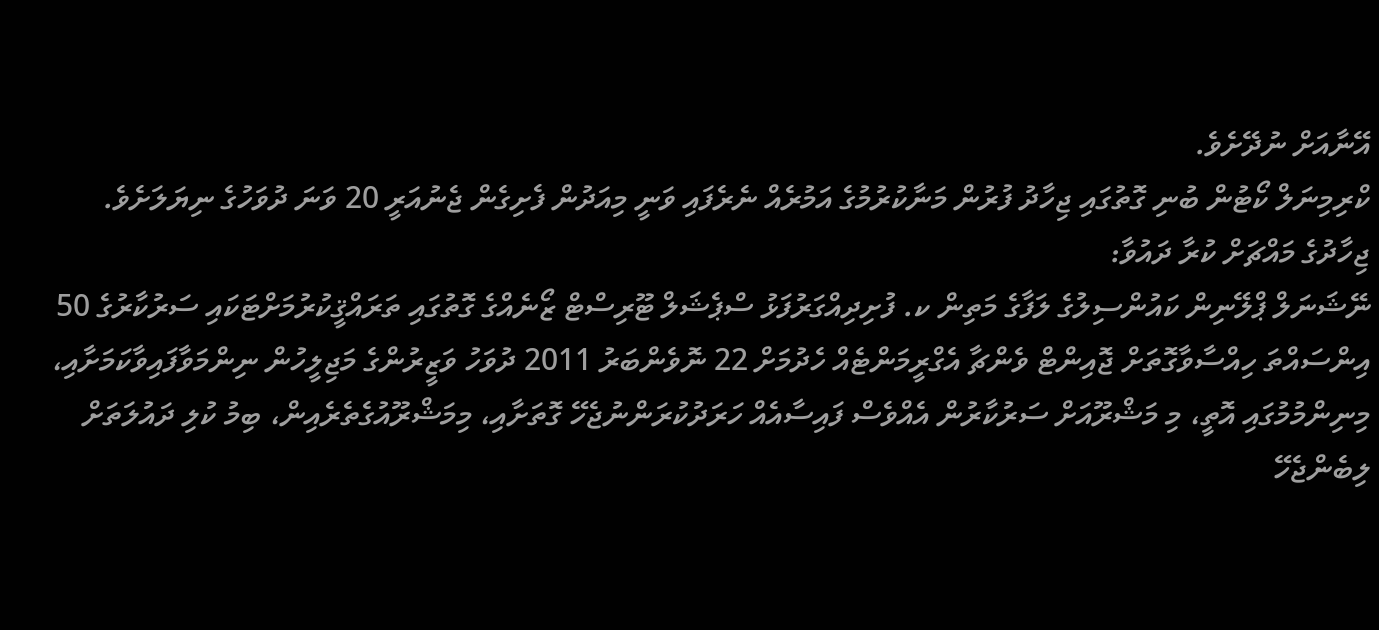އޭނާއަށް ނުދޭށެވެ.
ކްރިމިނަލް ކޯޓުން ބުނި ގޮތުގައި ޖިހާދު ފުރުން މަނާކުރުމުގެ އަމުރެއް ނެރެފައި ވަނީ މިއަދުން ފެށިގެން ޖެނުއަރީ 20 ވަނަ ދުވަހުގެ ނިޔަލަށެވެ.
ޖިހާދުގެ މައްޗަށް ކުރާ ދައުވާ:
ނޭޝަނަލް ޕްލޭނިން ކައުންސިލުގެ ލަފާގެ މަތިން ކ. ފުށިދިއްގަރުފަޅު ސްޕެޝަލް ޓޫރިސްޓް ޒޯނެއްގެ ގޮތުގައި ތަރައްޤީކުރުމަށްޓަކައި ސަރުކާރުގެ 50 އިންސައްތަ ހިއްސާވާގޮތަށް ޖޮއިންޓް ވެންޗާ އެގްރީމަންޓެއް ހެދުމަށް 22 ނޮވެންބަރު 2011 ދުވަހު ވަޒީރުންގެ މަޖިލީހުން ނިންމަވާފައިވާކަމަށާއި، މިނިންމުމުގައި އޮތީ، މި މަޝްރޫއަށް ސަރުކާރުން އެއްވެސް ފައިސާއެއް ހަރަދުކުރަންނުޖެހޭ ގޮތަށާއި، މިމަޝްރޫއުގެތެރެއިން، ބިމު ކުލި ދައުލަތަށް ލިބެންޖެހޭ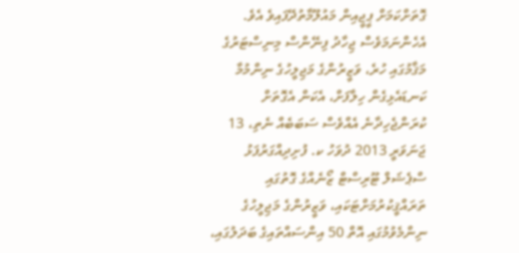ގޮތަށްކަމަށް ޕީޖީއިން މައުލޫމާތުދޭފައިވެ އެވެ.
އެހެންނަމަވެސް ޖިހާދު ފިނޭންސް މިނިސްޓަރުގެ މަޤާމުގައި ހުރެ، ވަޒީރުންގެ މަޖިލީހުގެ ނިންމުމާ ކަނޑައެޅިގެން ހިލާފަށް، އެކަން އެގޮތަށް ކުރަންޖެހިދާނެ އެއްވެސް ސަބަބެއް ނެތި، 13 ޖަނަވަރީ 2013 ދުވަހު ކ. ފުށިދިއްގަރުފަޅު ސްޕެޝަލް ޓޫރިސްޓް ޒޯނެއްގެ ގޮތުގައި ތަރައްޤީކުރުމަށްޓަކައި، ވަޒީރުންގެ މަޖިލީހުގެ ނިންމެވުމުގައި އޮތް 50 އިންސައްތައިގެ ބަދަލުގައި،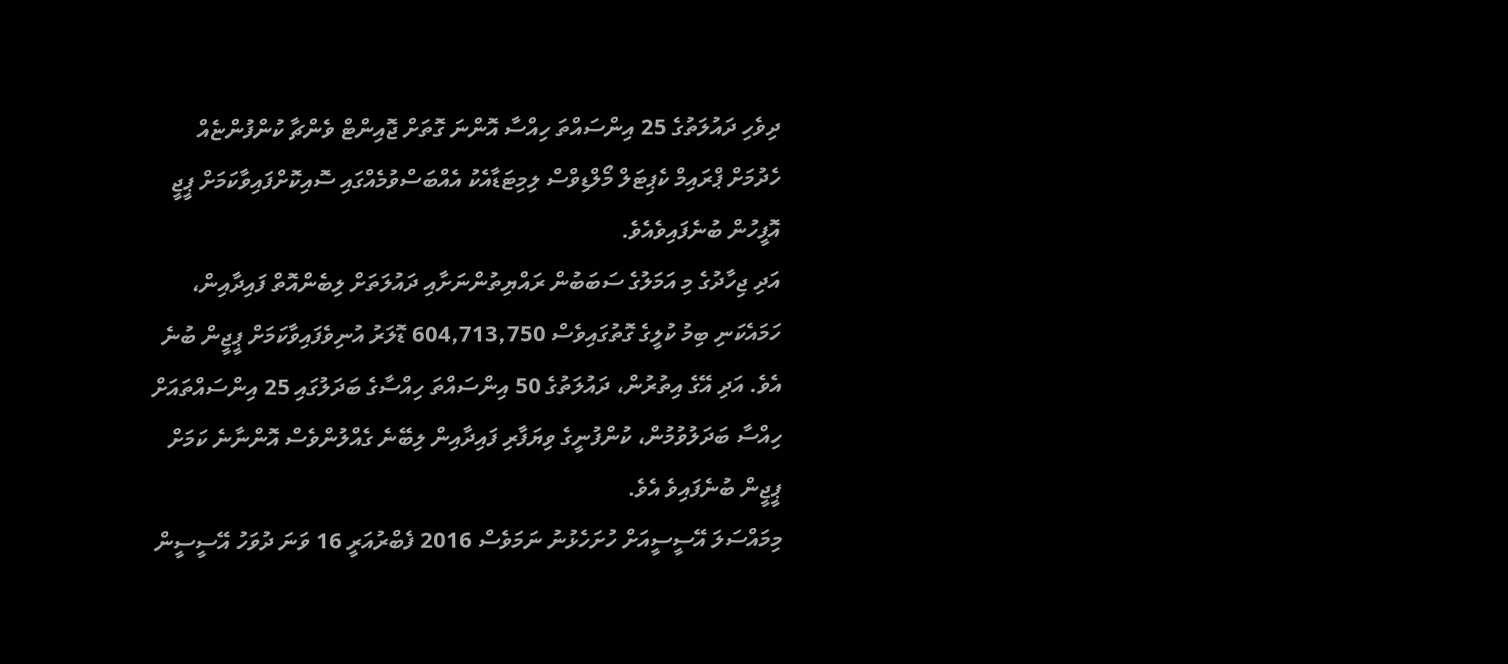ދިވެހި ދައުލަތުގެ 25 އިންސައްތަ ހިއްސާ އޮންނަ ގޮތަށް ޖޮއިންޓް ވެންޗާ ކުންފުންޏެއް ހެދުމަށް ޕްރައިމް ކެޕިޓަލް މޯލްޑިވްސް ލިމިޓަޑާއެކު އެއްބަސްވުމެއްގައި ސޮއިކޮށްފައިވާކަމަށް ޕީޖީ އޮފީހުން ބުނެފައިވެއެވެ.
އަދި ޖިހާދުގެ މި އަމަލުގެ ސަބަބުން ރައްޔިތުންނަށާއި ދައުލަތަށް ލިބެންއޮތް ފައިދާއިން، ހަމައެކަނި ބިމު ކުލީގެ ގޮތުގައިވެސް 604,713,750 ޑޮލަރު އުނިވެފައިވާކަމަށް ޕީޖީން ބުނެ އެވެ. އަދި އޭގެ އިތުރުން، ދައުލަތުގެ 50 އިންސައްތަ ހިއްސާގެ ބަދަލުގައި 25 އިންސައްތައަށް ހިއްސާ ބަދަލުވުމުން، ކުންފުނީގެ ވިޔަފާރި ފައިދާއިން ލިބޭނެ ގެއްލުންވެސް އޮންނާނެ ކަމަށް ޕީޖީން ބުނެފައިވެ އެވެ.
މިމައްސަލަ އޭސީސީއަށް ހުށަހެޅުނު ނަމަވެސް 2016 ފެބްރުއަރީ 16 ވަނަ ދުވަހު އޭސީސީން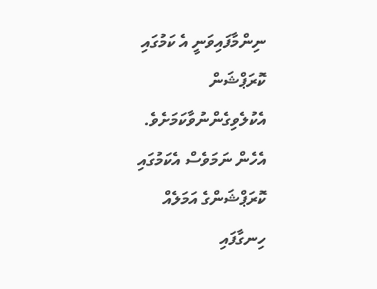ނިންމާފައިވަނީ އެ ކަމުގައި ކޮރަޕްޝަން އެކުލެވިގެންނުވާކަމަށެވެ. އެހެން ނަމަވެސް އެކަމުގައި ކޮރަޕްޝަންގެ އަމަލެއް ހިނގާފައި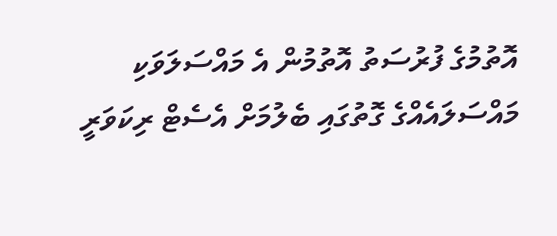އޮތުމުގެ ފުރުސަތު އޮތުމުން އެ މައްސަލަވަކި މައްސަލައެއްގެ ގޮތުގައި ބެލުމަށް އެސެޓް ރިކަވަރީ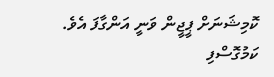ކޮމިޝަނަށް ޕީޖީން ވަނީ އަންގާފަ އެވެ.
ކަމުގޮސްފި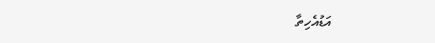އަޑުއެހިތާ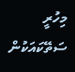މިހުރީ
ސަތޭކައަކުން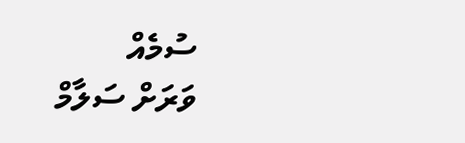ސުމެއް
ވަރަށް ސަލާމް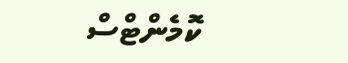ކޮމެންޓްސް